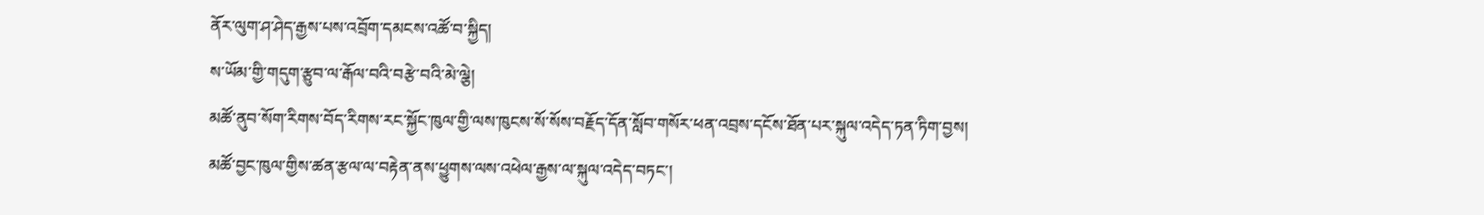ནོར་ལུག་ཤ་ཤེད་རྒྱས་པས་འབྲོག་དམངས་འཚོ་བ་སྐྱིད།
ས་ཡོམ་གྱི་གདུག་རྩུབ་ལ་རྒོལ་བའི་བརྩེ་བའི་མེ་ལྕེ།
མཚོ་ནུབ་སོག་རིགས་བོད་རིགས་རང་སྐྱོང་ཁུལ་གྱི་ལས་ཁུངས་སོ་སོས་བརྗོད་དོན་སློབ་གསོར་ཕན་འབྲས་དངོས་ཐོན་པར་སྐུལ་འདེད་ཏན་ཏིག་བྱས།
མཚོ་བྱང་ཁུལ་གྱིས་ཚན་རྩལ་ལ་བརྟེན་ནས་ཕྱུགས་ལས་འཕེལ་རྒྱས་ལ་སྐུལ་འདེད་བཏང་།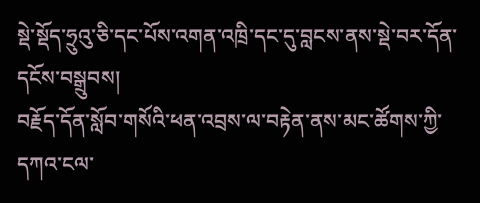སྡེ་སྡོད་ཧྲུའུ་ཅི་དང་པོས་འགན་འཁྲི་དང་དུ་བླངས་ནས་སྡེ་བར་དོན་དངོས་བསྒྲུབས།
བརྗོད་དོན་སློབ་གསོའི་ཕན་འབྲས་ལ་བརྟེན་ནས་མང་ཚོགས་ཀྱི་དཀའ་ངལ་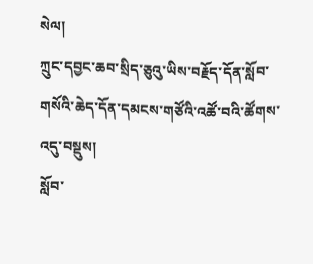སེལ།
ཀྲུང་དབྱང་ཆབ་སྲིད་ཅུའུ་ཡིས་བརྗོད་དོན་སློབ་གསོའི་ཆེད་དོན་དམངས་གཙོའི་འཚོ་བའི་ཚོགས་འདུ་བསྡུས།
སློབ་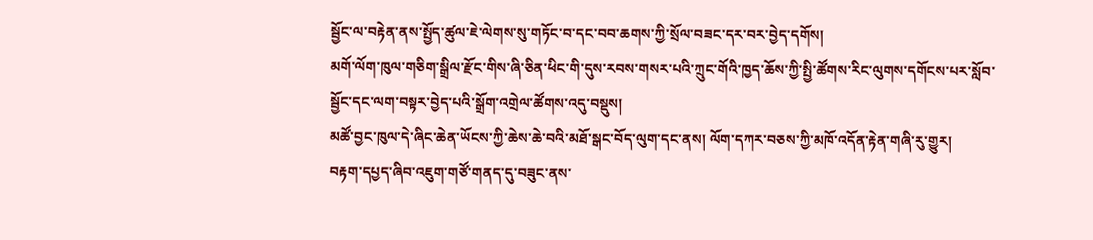སྦྱོང་ལ་བརྟེན་ནས་སྤྱོད་ཚུལ་ཇེ་ལེགས་སུ་གཏོང་བ་དང་བབ་ཆགས་ཀྱི་སྲོལ་བཟང་དར་བར་བྱེད་དགོས།
མགོ་ལོག་ཁུལ་གཅིག་སྒྲིལ་རྫོང་གིས་ཞི་ཅིན་ཕིང་གི་དུས་རབས་གསར་པའི་ཀྲུང་གོའི་ཁྱད་ཆོས་ཀྱི་སྤྱི་ཚོགས་རིང་ལུགས་དགོངས་པར་སློབ་སྦྱོང་དང་ལག་བསྟར་བྱེད་པའི་སྒྲོག་འགྲེལ་ཚོགས་འདུ་བསྡུས།
མཚོ་བྱང་ཁུལ་དེ་ཞིང་ཆེན་ཡོངས་ཀྱི་ཆེས་ཆེ་བའི་མཐོ་སྒང་བོད་ལུག་དང་ནས། ལོག་དཀར་བཅས་ཀྱི་མཁོ་འདོན་རྟེན་གཞི་རུ་གྱུར།
བརྟག་དཔྱད་ཞིབ་འཇུག་གཙོ་གནད་དུ་བཟུང་ནས་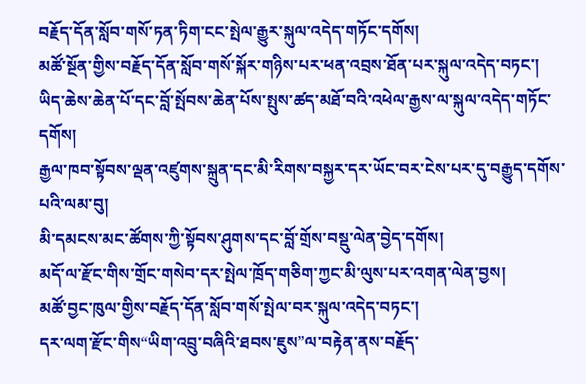བརྗོད་དོན་སློབ་གསོ་ཏན་ཏིག་ངང་སྤེལ་རྒྱུར་སྐུལ་འདེད་གཏོང་དགོས།
མཚོ་སྔོན་གྱིས་བརྗོད་དོན་སློབ་གསོ་སྐོར་གཉིས་པར་ཕན་འབྲས་ཐོན་པར་སྐུལ་འདེད་བཏང་།
ཡིད་ཆེས་ཆེན་པོ་དང་བློ་སྤོབས་ཆེན་པོས་སྤུས་ཚད་མཐོ་བའི་འཕེལ་རྒྱས་ལ་སྐུལ་འདེད་གཏོང་དགོས།
རྒྱལ་ཁབ་སྟོབས་ལྡན་འཛུགས་སྐྲུན་དང་མི་རིགས་བསྐྱར་དར་ཡོང་བར་ངེས་པར་དུ་བརྒྱུད་དགོས་པའི་ལམ་བུ།
མི་དམངས་མང་ཚོགས་ཀྱི་སྟོབས་ཤུགས་དང་བློ་གྲོས་བསྡུ་ལེན་བྱེད་དགོས།
མདོ་ལ་རྫོང་གིས་གྲོང་གསེབ་དར་སྤེལ་ཁྲོད་གཅིག་ཀྱང་མི་ལུས་པར་འགན་ལེན་བྱས།
མཚོ་བྱང་ཁུལ་གྱིས་བརྗོད་དོན་སློབ་གསོ་སྤེལ་བར་སྐུལ་འདེད་བཏང་།
དར་ལག་རྫོང་གིས“ཡིག་འབྲུ་བཞིའི་ཐབས་ཇུས”ལ་བརྟེན་ནས་བརྗོད་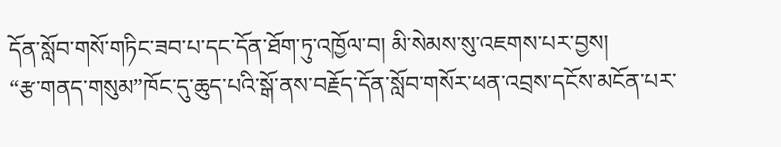དོན་སློབ་གསོ་གཏིང་ཟབ་པ་དང་དོན་ཐོག་ཏུ་འཁྱོལ་བ། མི་སེམས་སུ་འཇགས་པར་བྱས།
“རྩ་གནད་གསུམ”ཁོང་དུ་ཆུད་པའི་སྒོ་ནས་བརྗོད་དོན་སློབ་གསོར་ཕན་འབྲས་དངོས་མངོན་པར་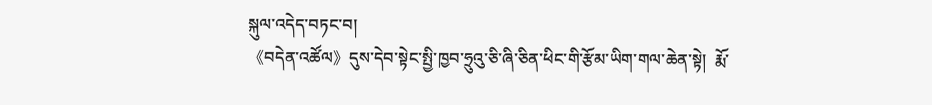སྐུལ་འདེད་བཏང་བ།
《བདེན་འཚོལ》དུས་དེབ་སྟེང་སྤྱི་ཁྱབ་ཧྲུའུ་ཅི་ཞི་ཅིན་ཕིང་གི་རྩོམ་ཡིག་གལ་ཆེན་སྟེ།  རྨོ་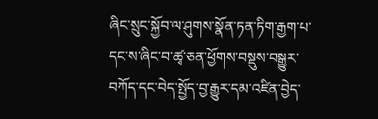ཞིང་སྲུང་སྐྱོབ་ལ་ཤུགས་སྣོན་ཏན་ཏིག་རྒྱག་པ་དང་ས་ཞིང་བ་ཚྭ་ཅན་ཕྱོགས་བསྡུས་བསྒྱུར་བཀོད་དང་བེད་སྤྱོད་བྱ་རྒྱུར་དམ་འཛིན་བྱེད་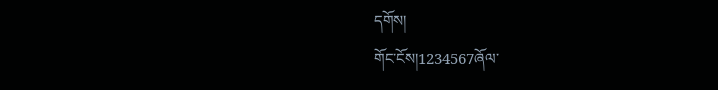དགོས།
གོང་ངོས།1234567ཞོལ་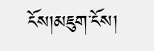ངོས།མཇུག་ངོས།